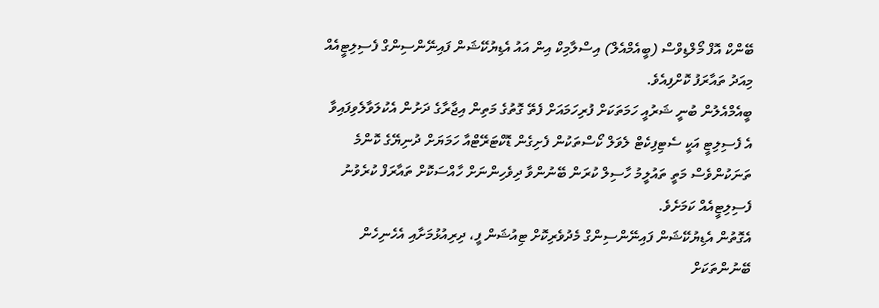ބޭންކް އޮފް މޯލްޑިވްސް (ބީއެމްއެލް) އިސްލާމިކް އިން އައު އެޑިޔުކޭޝަން ފައިނޭންސިންގް ފެސިލިޓީއެއް މިއަދު ތައާރަފު ކޮށްފިއެވެ.
ބީއެމްއެލުން ބުނީ ޝަރުއީ ހަމަތަކަށް ފުރިހަމައަށް ފެތޭ ގޮތުގެ މަތިން އިޖާރާގެ ދަށުން އެކުލަވާލެވިފައިވާ އެ ފެސިލިޓީ އަކީ ސެޓިފިކެޓް ލެވަލް ކޯސްތަކުން ފެށިގެން ޑޮކްޓަރޭޓްއާ ހަމަޔަށް ދުނިޔޭގެ ކޮންމެ ތަނަކުންވެސް މަތީ ތައުލީމު ހާސިލް ކުރަން ބޭނުންވާ ދިވެހިންނަށް ހާއްސަކޮށް ތައާރަފް ކުރެވުނު ފެސިލިޓީއެއް ކަމަށެވެ.
އެގޮތުން އެޑިޔުކޭޝަން ފައިނޭންސިންގް މެދުވެރިކޮށް ޓިއުޝަން ފީ، ދިރިއުޅުމަށާއި އެހެނިހެން ބޭނުންތަކަށް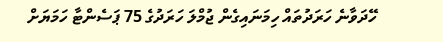ހޭދަވާނެ ހަރަދުތައް ހިމަނައިގެން ޖުމްލަ ހަރަދުގެ 75 ޕަސެންޓާ ހަމަޔަށް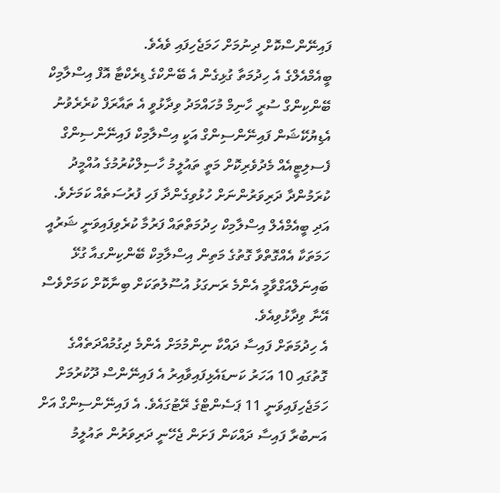ފައިނޭންސްކޮށް ދިނުމަށް ހަމަޖެހިފައި ވެއެވެ.
ބީއެމްއެލްގެ އެ ހިދުމަތާ ގުޅިގެން އެ ބޭންކްގެ ޑިރެކްޓާ އޮފް އިސްލާމިކް ބޭންކިންގް ސުރީ ހާނިމް މުހައްމަދު ވިދާޅުވީ އެ ތައާރަފް ކުރެރެވުނު އެޑިޔުކޭޝަން ފައިނޭންސިންގް އަކީ އިސްލާމިކް ފައިނޭންސިންގް ފެސލިޓީއެއް މެދުވެރިކޮށް މަތީ ތައުލީމު ހާސިލްކުރުމުގެ އުއްމީދު ކުރަމުންދާ ދަރިވަރުންނަށް ހުޅުވިގެންދާ ފަހި ފުރުސަތެއް ކަމަށެވެ. އަދި ބީއެމްއެލް އިސްލާމިކް ހިދުމަތްތައް ފަރުމާ ކުރެވިފައިވަނީ ޝަރުއީ ހަމަތަކާ އެއްގޮތްވާ ގޮތުގެ މަތިން އިސްލާމިކް ބޭންކިންގއާ ގުޅޭ ބައިނަލްއަގްވާމީ އެންމެ ރަނގަޅު އުސޫލުތަކަށް ބިނާކޮށް ކަމަށްވެސް އޭނާ ވިދާޅުވިއެވެ.
އެ ހިދުމަތަށް ފައިސާ ދައްކާ ނިންމުމަށް އެންމެ ދިގުމުއްދަތެއްގެ ގޮތުގައި 10 އަހަރު ކަނޑައެޅިފައިވާއިރު އެ ފައިނޭންސް ދޫކުރުމަށް ހަމަޖެހިފައިވަނީ 11 ޕަސެންޓްގެ ރޭޓުގައެވެ. އެ ފައިނޭންސިންގް އަށް އަނބުރާ ފައިސާ ދައްކަން ފަށަން ޖެހޭނީ ދަރިވަރުން ތައުލީމު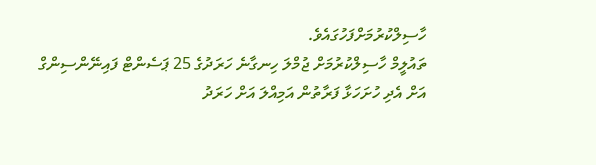ހާސިލްކުރުމަށްފަހުގައެވެ.
ތައުލީމް ހާސިލްކުރުމަށް ޖުމްލަ ހިނގާނެ ހަރަދުގެ 25 ޕަސެންޓް ފައިނޭންސިންގް އަށް އެދި ހުށަހަޅާ ފަރާތުން އަމިއްލަ އަށް ހަރަދު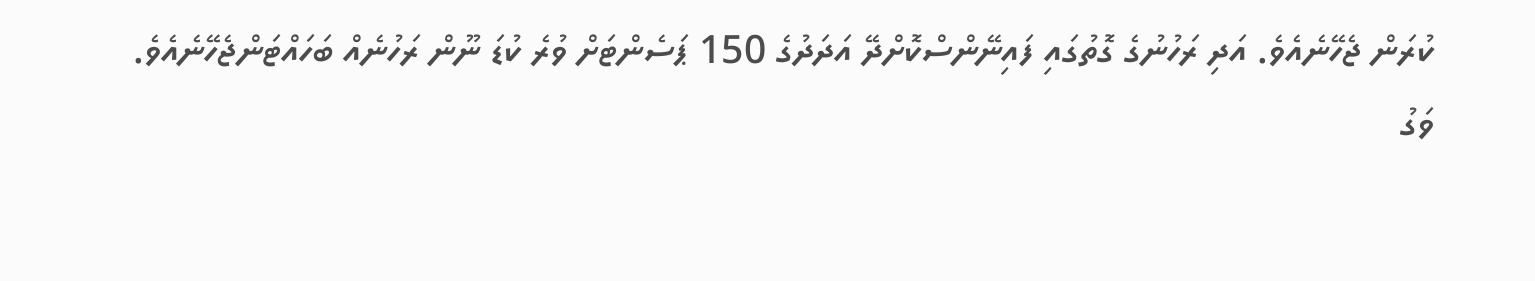ކުރަން ޖެހޭނެއެވެ. އަދި ރަހުނުގެ ގޮތުގައި ފައިނޭންސްކޮށްދޭ އަދަދުގެ 150 ޕަސެންޓަށް ވުރެ ކުޑަ ނޫން ރަހުނެއް ބަހައްޓަންޖެހޭނެއެވެ.
ވަގު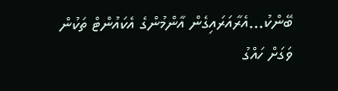ބޭންކު...އެރާއަރައިގެން އާންމުންގެ އެކައުންޓް ތަކުން ވަގަށް ހައްގު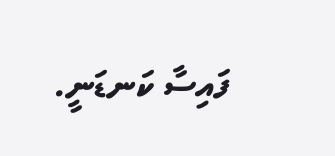ފައިސާ ކަނޑަނީ.